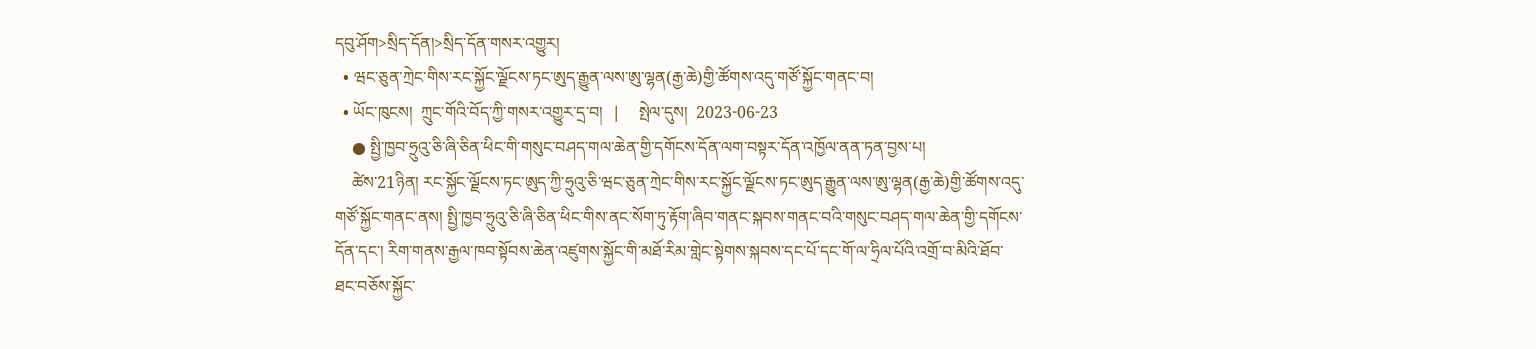དབུ་ཤོག>སྲིད་དོན།>སྲིད་དོན་གསར་འགྱུར།
  • ཝང་ཅུན་ཀྲེང་གིས་རང་སྐྱོང་ལྗོངས་ཏང་ཨུད་རྒྱུན་ལས་ཨུ་ལྷན(རྒྱ་ཆེ)གྱི་ཚོགས་འདུ་གཙོ་སྐྱོང་གནང་བ།
  • ཡོང་ཁུངས།  ཀྲུང་གོའི་བོད་ཀྱི་གསར་འགྱུར་དྲ་བ།   |     སྤེལ་དུས།  2023-06-23
    ● སྤྱི་ཁྱབ་ཧྲུའུ་ཅི་ཞི་ཅིན་ཕིང་གི་གསུང་བཤད་གལ་ཆེན་གྱི་དགོངས་དོན་ལག་བསྟར་དོན་འཁྱོལ་ནན་ཏན་བྱས་པ།
    ཚེས་21ཉིན། རང་སྐྱོང་ལྗོངས་ཏང་ཨུད་ཀྱི་ཧྲུའུ་ཅི་ཝང་ཅུན་ཀྲེང་གིས་རང་སྐྱོང་ལྗོངས་ཏང་ཨུད་རྒྱུན་ལས་ཨུ་ལྷན(རྒྱ་ཆེ)གྱི་ཚོགས་འདུ་གཙོ་སྐྱོང་གནང་ནས། སྤྱི་ཁྱབ་ཧྲུའུ་ཅི་ཞི་ཅིན་ཕིང་གིས་ནང་སོག་ཏུ་རྟོག་ཞིབ་གནང་སྐབས་གནང་བའི་གསུང་བཤད་གལ་ཆེན་གྱི་དགོངས་དོན་དང་། རིག་གནས་རྒྱལ་ཁབ་སྟོབས་ཆེན་འཛུགས་སྐྱོང་གི་མཐོ་རིམ་གླེང་སྟེགས་སྐབས་དང་པོ་དང་གོ་ལ་ཧྲིལ་པོའི་འགྲོ་བ་མིའི་ཐོབ་ཐང་བཅོས་སྐྱོང་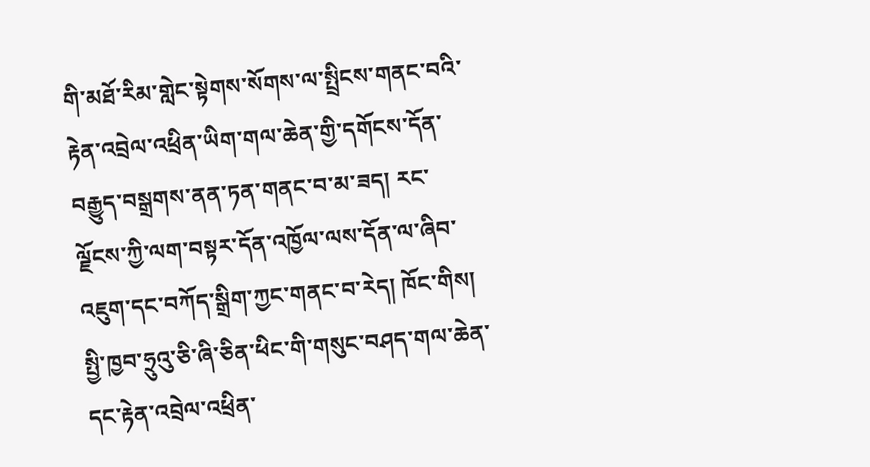གི་མཐོ་རིམ་གླེང་སྟེགས་སོགས་ལ་སྤྲིངས་གནང་བའི་རྟེན་འབྲེལ་འཕྲིན་ཡིག་གལ་ཆེན་གྱི་དགོངས་དོན་བརྒྱུད་བསྒྲགས་ནན་ཏན་གནང་བ་མ་ཟད། རང་ལྗོངས་ཀྱི་ལག་བསྟར་དོན་འཁྱོལ་ལས་དོན་ལ་ཞིབ་འཇུག་དང་བཀོད་སྒྲིག་ཀྱང་གནང་བ་རེད། ཁོང་གིས། སྤྱི་ཁྱབ་ཧྲུའུ་ཅི་ཞི་ཅིན་ཕིང་གི་གསུང་བཤད་གལ་ཆེན་དང་རྟེན་འབྲེལ་འཕྲིན་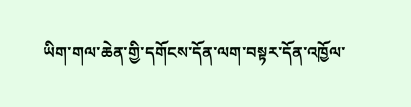ཡིག་གལ་ཆེན་གྱི་དགོངས་དོན་ལག་བསྟར་དོན་འཁྱོལ་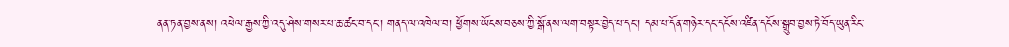ནན་ཏན་བྱས་ནས། འཕེལ་རྒྱས་ཀྱི་འདུ་ཤེས་གསར་པ་ཆ་ཚང་བ་དང་། གནད་ལ་འཁེལ་བ། ཕྱོགས་ཡོངས་བཅས་ཀྱི་སྒོ་ནས་ལག་བསྟར་བྱེད་པ་དང་། དམ་པ་དོན་གཉེར་དང་དངོས་འཛིན་དངོས་སྒྲུབ་བྱས་ཏེ་བོད་ཡུན་རིང་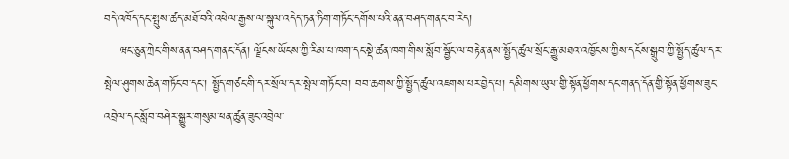བདེ་འཁོད་དང་སྤུས་ཚད་མཐོ་བའི་འཕེལ་རྒྱས་ལ་སྐུལ་འདེད་ཏན་ཏིག་གཏོང་དགོས་པའི་ནན་བཤད་གནང་བ་རེད།
    ཝང་ཅུན་ཀྲེང་གིས་ནན་བཤད་གནང་དོན། ལྗོངས་ཡོངས་ཀྱི་རིམ་པ་ཁག་དང་སྡེ་ཚན་ཁག་གིས་སློབ་སྦྱོང་ལ་བརྟེན་ནས་སྤྱོད་ཚུལ་སྲོང་རྒྱུ་མཐའ་འཁྱོངས་ཀྱིས་དངོས་སྒྲུབ་ཀྱི་སྤྱོད་ཚུལ་དར་སྤེལ་ཤུགས་ཆེན་གཏོང་བ་དང་། སྤྱོད་གཙང་གི་དར་སྲོལ་དར་སྤེལ་གཏོང་བ། བབ་ཆགས་ཀྱི་སྤྱོད་ཚུལ་འཇགས་པར་བྱེད་པ། དམིགས་ཡུལ་གྱི་སྟོན་ཕྱོགས་དང་གནད་དོན་གྱི་སྟོན་ཕྱོགས་ཟུང་འབྲེལ་དང་སློབ་བཤེར་སྒྱུར་གསུམ་ཕན་ཚུན་ཟུང་འབྲེལ་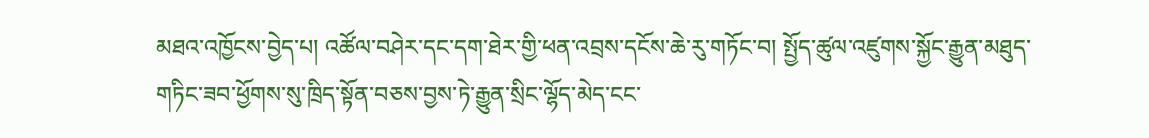མཐའ་འཁྱོངས་བྱེད་པ། འཚོལ་བཤེར་དང་དག་ཐེར་གྱི་ཕན་འབྲས་དངོས་ཆེ་རུ་གཏོང་བ། སྤྱོད་ཚུལ་འཛུགས་སྐྱོང་རྒྱུན་མཐུད་གཏིང་ཟབ་ཕྱོགས་སུ་ཁྲིད་སྟོན་བཅས་བྱས་ཏེ་རྒྱུན་སྲིང་ལྷོད་མེད་ངང་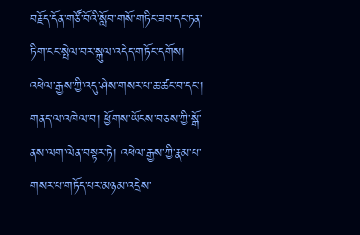བརྗོད་དོན་གཙོ་བོའི་སློབ་གསོ་གཏིང་ཟབ་དང་ཏན་ཏིག་ངང་སྤེལ་བར་སྐུལ་འདེད་གཏོང་དགོས། འཕེལ་རྒྱས་ཀྱི་འདུ་ཤེས་གསར་པ་ཆ་ཚང་བ་དང་། གནད་ལ་འཁེལ་བ། ཕྱོགས་ཡོངས་བཅས་ཀྱི་སྒོ་ནས་ལག་ལེན་བསྟར་ཏེ། འཕེལ་རྒྱས་ཀྱི་རྣམ་པ་གསར་པ་གཏོད་པར་མཉམ་འདྲེས་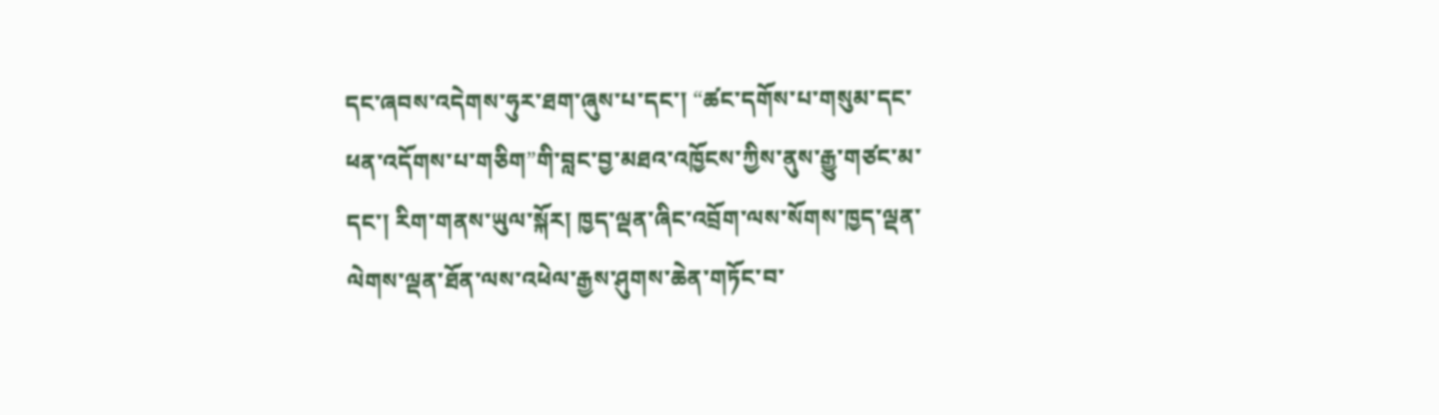དང་ཞབས་འདེགས་ཧུར་ཐག་ཞུས་པ་དང་། “ཚང་དགོས་པ་གསུམ་དང་ཕན་འདོགས་པ་གཅིག”གི་བླང་བྱ་མཐའ་འཁྱོངས་ཀྱིས་ནུས་རྒྱུ་གཙང་མ་དང་། རིག་གནས་ཡུལ་སྐོར། ཁྱད་ལྡན་ཞིང་འབྲོག་ལས་སོགས་ཁྱད་ལྡན་ལེགས་ལྡན་ཐོན་ལས་འཕེལ་རྒྱས་ཤུགས་ཆེན་གཏོང་བ་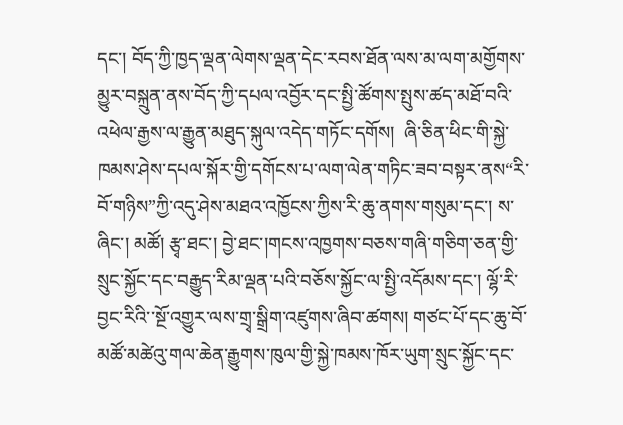དང་། བོད་ཀྱི་ཁྱད་ལྡན་ལེགས་ལྡན་དེང་རབས་ཐོན་ལས་མ་ལག་མགྱོགས་མྱུར་བསྐྲུན་ནས་བོད་ཀྱི་དཔལ་འབྱོར་དང་སྤྱི་ཚོགས་སྤུས་ཚད་མཐོ་བའི་འཕེལ་རྒྱས་ལ་རྒྱུན་མཐུད་སྐུལ་འདེད་གཏོང་དགོས།  ཞི་ཅིན་ཕིང་གི་སྐྱེ་ཁམས་ཤེས་དཔལ་སྐོར་གྱི་དགོངས་པ་ལག་ལེན་གཏིང་ཟབ་བསྟར་ནས“རི་བོ་གཉིས”ཀྱི་འདུ་ཤེས་མཐའ་འཁྱོངས་ཀྱིས་རི་ཆུ་ནགས་གསུམ་དང་། ས་ཞིང་། མཚོ། རྩྭ་ཐང་། བྱེ་ཐང་།གངས་འཁྱགས་བཅས་གཞི་གཅིག་ཅན་གྱི་སྲུང་སྐྱོང་དང་བརྒྱུད་རིམ་ལྡན་པའི་བཅོས་སྐྱོང་ལ་སྤྱི་འདོམས་དང་། ལྷོ་རི་བྱང་རིའི་་སྔོ་འགྱུར་ལས་གྲྭ་སྒྲིག་འཛུགས་ཞིབ་ཚགས། གཙང་པོ་དང་ཆུ་བོ་མཚོ་མཚེའུ་གལ་ཆེན་རྒྱུགས་ཁུལ་གྱི་སྐྱེ་ཁམས་ཁོར་ཡུག་སྲུང་སྐྱོང་དང་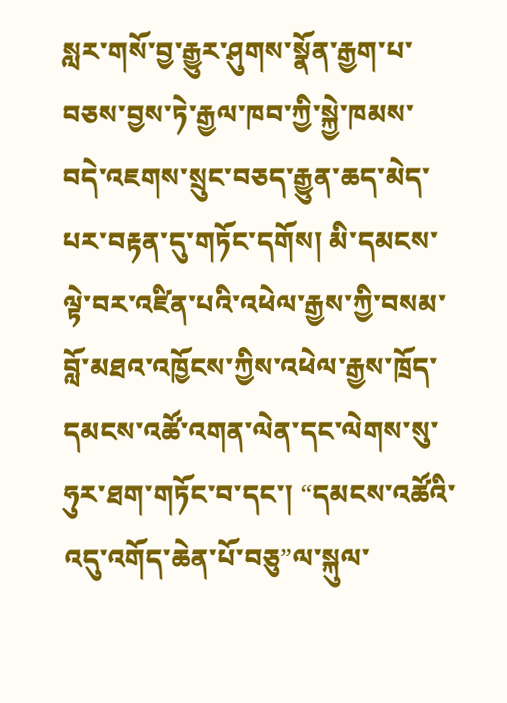སླར་གསོ་བྱ་རྒྱུར་ཤུགས་སྣོན་རྒྱག་པ་བཅས་བྱས་ཏེ་རྒྱལ་ཁབ་ཀྱི་སྐྱེ་ཁམས་བདེ་འཇགས་སྲུང་བཅད་རྒྱུན་ཆད་མེད་པར་བརྟན་དུ་གཏོང་དགོས། མི་དམངས་ལྟེ་བར་འཛིན་པའི་འཕེལ་རྒྱས་ཀྱི་བསམ་བློ་མཐའ་འཁྱོངས་ཀྱིས་འཕེལ་རྒྱས་ཁྲོད་དམངས་འཚོ་འགན་ལེན་དང་ལེགས་སུ་ཧུར་ཐག་གཏོང་བ་དང་། “དམངས་འཚོའི་འདུ་འགོད་ཆེན་པོ་བཅུ”ལ་སྐུལ་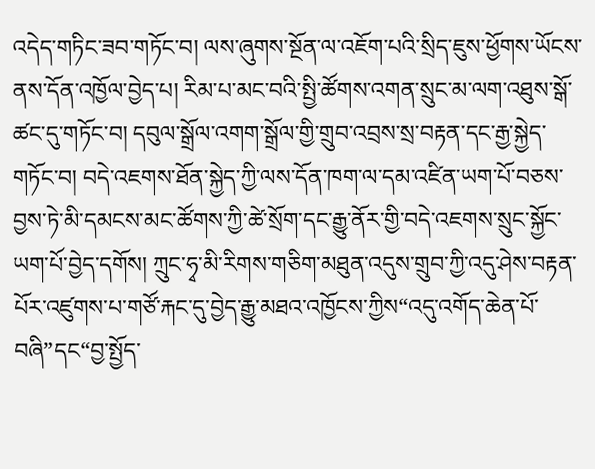འདེད་གཏིང་ཟབ་གཏོང་བ། ལས་ཞུགས་སྔོན་ལ་འཇོག་པའི་སྲིད་ཇུས་ཕྱོགས་ཡོངས་ནས་དོན་འཁྱོལ་བྱེད་པ། རིམ་པ་མང་བའི་སྤྱི་ཚོགས་འགན་སྲུང་མ་ལག་འཐུས་སྒོ་ཚང་དུ་གཏོང་བ། དབུལ་སྒྲོལ་འགག་སྒྲོལ་གྱི་གྲུབ་འབྲས་སྲ་བརྟན་དང་རྒྱ་སྐྱེད་གཏོང་བ། བདེ་འཇགས་ཐོན་སྐྱེད་ཀྱི་ལས་དོན་ཁག་ལ་དམ་འཛིན་ཡག་པོ་བཅས་བྱས་ཏེ་མི་དམངས་མང་ཚོགས་ཀྱི་ཚེ་སྲོག་དང་རྒྱུ་ནོར་གྱི་བདེ་འཇགས་སྲུང་སྐྱོང་ཡག་པོ་བྱེད་དགོས། ཀྲུང་ཧྭ་མི་རིགས་གཅིག་མཐུན་འདུས་གྲུབ་ཀྱི་འདུ་ཤེས་བརྟན་པོར་འཛུགས་པ་གཙོ་རྐང་དུ་བྱེད་རྒྱུ་མཐའ་འཁྱོངས་ཀྱིས“འདུ་འགོད་ཆེན་པོ་བཞི”དང“བྱ་སྤྱོད་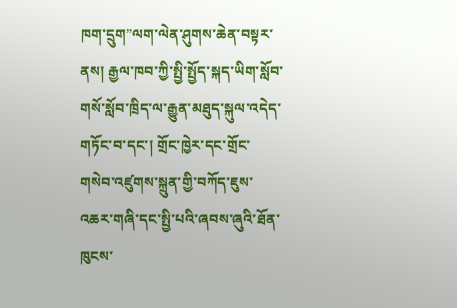ཁག་དྲུག”ལག་ལེན་ཤུགས་ཆེན་བསྟར་ནས། རྒྱལ་ཁབ་ཀྱི་སྤྱི་སྤྱོད་སྐད་ཡིག་སློབ་གསོ་སློབ་ཁྲིད་ལ་རྒྱུན་མཐུད་སྐུལ་འདེད་གཏོང་བ་དང་། གྲོང་ཁྱེར་དང་གྲོང་གསེབ་འཛུགས་སྐྲུན་གྱི་བཀོད་ཇུས་འཆར་གཞི་དང་སྤྱི་པའི་ཞབས་ཞུའི་ཐོན་ཁུངས་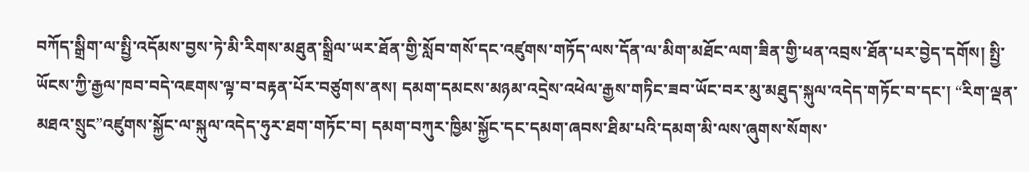བཀོད་སྒྲིག་ལ་སྤྱི་འདོམས་བྱས་ཏེ་མི་རིགས་མཐུན་སྒྲིལ་ཡར་ཐོན་གྱི་སློབ་གསོ་དང་འཛུགས་གཏོད་ལས་དོན་ལ་མིག་མཐོང་ལག་ཟིན་གྱི་ཕན་འབྲས་ཐོན་པར་བྱེད་དགོས། སྤྱི་ཡོངས་ཀྱི་རྒྱལ་ཁབ་བདེ་འཇགས་ལྟ་བ་བརྟན་པོར་བཙུགས་ནས། དམག་དམངས་མཉམ་འདྲེས་འཕེལ་རྒྱས་གཏིང་ཟབ་ཡོང་བར་མུ་མཐུད་སྐུལ་འདེད་གཏོང་བ་དང་། “རིག་ལྡན་མཐའ་སྲུང”འཛུགས་སྐྱོང་ལ་སྐུལ་འདེད་ཧུར་ཐག་གཏོང་བ། དམག་བཀུར་ཁྱིམ་སྐྱོང་དང་དམག་ཞབས་ཐིམ་པའི་དམག་མི་ལས་ཞུགས་སོགས་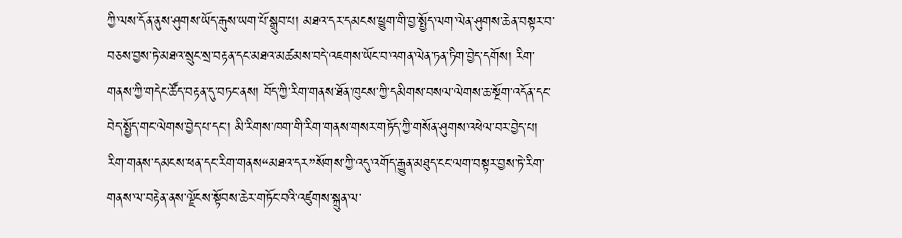ཀྱི་ལས་དོན་ནུས་ཤུགས་ཡོད་རྒུས་ཡག་པོ་སྒྲུབ་པ། མཐའ་དར་དམངས་ཕྱུག་གི་བྱ་སྤྱོད་ལག་ལེན་ཤུགས་ཆེན་བསྟར་བ་བཅས་བྱས་ཏེ་མཐའ་སྲུང་སྲ་བརྟན་དང་མཐའ་མཚམས་བདེ་འཇགས་ཡོང་བ་འགན་ལེན་ཏན་ཏིག་བྱེད་དགོས། རིག་གནས་ཀྱི་གདེང་ཚོད་བརྟན་དུ་བཏང་ནས། བོད་ཀྱི་རིག་གནས་ཐོན་ཁུངས་ཀྱི་དམིགས་བསལ་ལེགས་ཆ་སྔོག་འདོན་དང་བེད་སྤྱོད་གང་ལེགས་བྱེད་པ་དང་། མི་རིགས་ཁག་གི་རིག་གནས་གསར་གཏོད་ཀྱི་གསོན་ཤུགས་འཕེལ་བར་བྱེད་པ། རིག་གནས་དམངས་ཕན་དང་རིག་གནས“མཐའ་དར”སོགས་ཀྱི་འདུ་འགོད་རྒྱུན་མཐུད་ངང་ལག་བསྟར་བྱས་ཏེ་རིག་གནས་ལ་བརྟེན་ནས་ལྗོངས་སྟོབས་ཆེར་གཏོང་བའི་འཛུགས་སྐྲུན་ལ་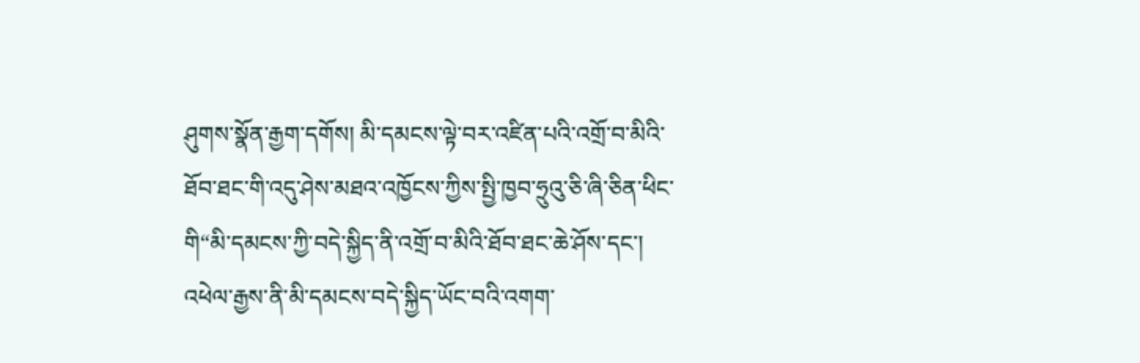ཤུགས་སྣོན་རྒྱག་དགོས། མི་དམངས་ལྟེ་བར་འཛིན་པའི་འགྲོ་བ་མིའི་ཐོབ་ཐང་གི་འདུ་ཤེས་མཐའ་འཁྱོངས་ཀྱིས་སྤྱི་ཁྱབ་ཧྲུའུ་ཅི་ཞི་ཅིན་ཕིང་གི“མི་དམངས་ཀྱི་བདེ་སྐྱིད་ནི་འགྲོ་བ་མིའི་ཐོབ་ཐང་ཆེ་ཤོས་དང་། འཕེལ་རྒྱས་ནི་མི་དམངས་བདེ་སྐྱིད་ཡོང་བའི་འགག་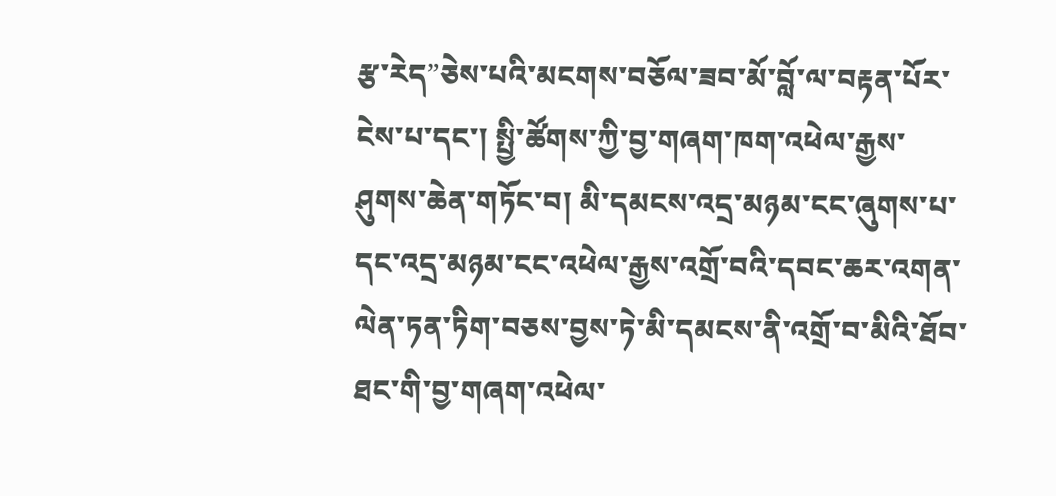རྩ་རེད”ཅེས་པའི་མངགས་བཅོལ་ཟབ་མོ་བློ་ལ་བརྟན་པོར་ངེས་པ་དང་། སྤྱི་ཚོགས་ཀྱི་བྱ་གཞག་ཁག་འཕེལ་རྒྱས་ཤུགས་ཆེན་གཏོང་བ། མི་དམངས་འདྲ་མཉམ་ངང་ཞུགས་པ་དང་འདྲ་མཉམ་ངང་འཕེལ་རྒྱས་འགྲོ་བའི་དབང་ཆར་འགན་ལེན་ཏན་ཏིག་བཅས་བྱས་ཏེ་མི་དམངས་ནི་འགྲོ་བ་མིའི་ཐོབ་ཐང་གི་བྱ་གཞག་འཕེལ་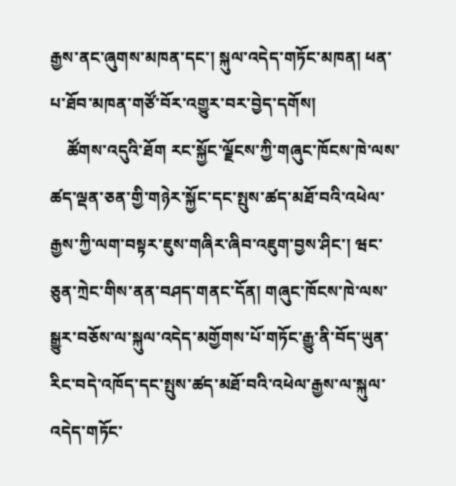རྒྱས་ནང་ཞུགས་མཁན་དང་། སྐུལ་འདེད་གཏོང་མཁན། ཕན་པ་ཐོབ་མཁན་གཙོ་བོར་འགྱུར་བར་བྱེད་དགོས།
    ཚོགས་འདུའི་ཐོག རང་སྐྱོང་ལྗོངས་ཀྱི་གཞུང་ཁོངས་ཁེ་ལས་ཚད་ལྡན་ཅན་གྱི་གཉེར་སྐྱོང་དང་སྤུས་ཚད་མཐོ་བའི་འཕེལ་རྒྱས་ཀྱི་ལག་བསྟར་ཇུས་གཞིར་ཞིབ་འཇུག་བྱས་ཤིང་། ཝང་ཅུན་ཀྲེང་གིས་ནན་བཤད་གནང་དོན། གཞུང་ཁོངས་ཁེ་ལས་སྒྱུར་བཅོས་ལ་སྐུལ་འདེད་མགྱོགས་པོ་གཏོང་རྒྱུ་ནི་བོད་ཡུན་རིང་བདེ་འཁོད་དང་སྤུས་ཚད་མཐོ་བའི་འཕེལ་རྒྱས་ལ་སྐུལ་འདེད་གཏོང་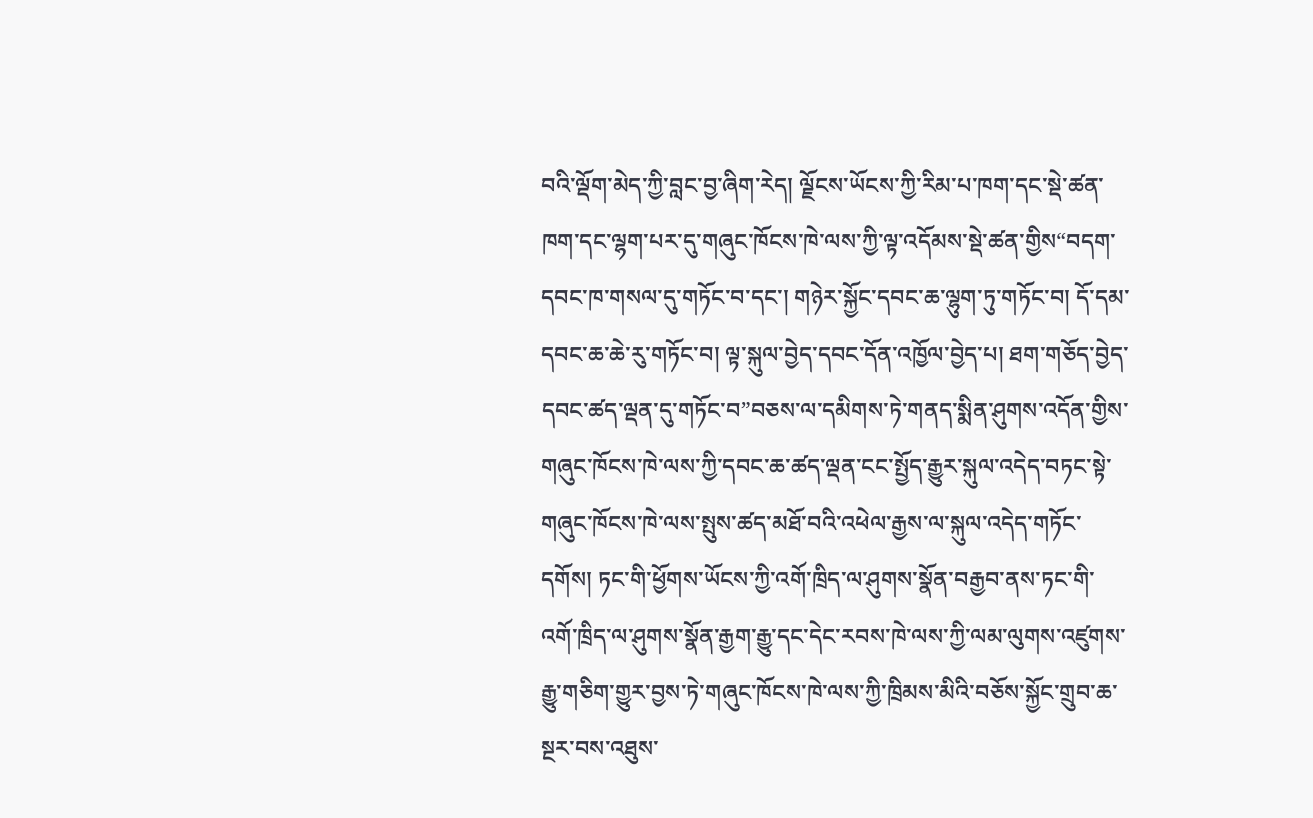བའི་ལྡོག་མེད་ཀྱི་བླང་བྱ་ཞིག་རེད། ལྗོངས་ཡོངས་ཀྱི་རིམ་པ་ཁག་དང་སྡེ་ཚན་ཁག་དང་ལྷག་པར་དུ་གཞུང་ཁོངས་ཁེ་ལས་ཀྱི་ལྟ་འདོམས་སྡེ་ཚན་གྱིས“བདག་དབང་ཁ་གསལ་དུ་གཏོང་བ་དང་། གཉེར་སྐྱོང་དབང་ཆ་ལྷུག་ཏུ་གཏོང་བ། དོ་དམ་དབང་ཆ་ཆེ་རུ་གཏོང་བ། ལྟ་སྐུལ་བྱེད་དབང་དོན་འཁྱོལ་བྱེད་པ། ཐག་གཅོད་བྱེད་དབང་ཚད་ལྡན་དུ་གཏོང་བ”བཅས་ལ་དམིགས་ཏེ་གནད་སྨིན་ཤུགས་འདོན་གྱིས་གཞུང་ཁོངས་ཁེ་ལས་ཀྱི་དབང་ཆ་ཚད་ལྡན་ངང་སྤྱོད་རྒྱུར་སྐུལ་འདེད་བཏང་སྟེ་གཞུང་ཁོངས་ཁེ་ལས་སྤུས་ཚད་མཐོ་བའི་འཕེལ་རྒྱས་ལ་སྐུལ་འདེད་གཏོང་དགོས། ཏང་གི་ཕྱོགས་ཡོངས་ཀྱི་འགོ་ཁྲིད་ལ་ཤུགས་སྣོན་བརྒྱབ་ནས་ཏང་གི་འགོ་ཁྲིད་ལ་ཤུགས་སྣོན་རྒྱག་རྒྱུ་དང་དེང་རབས་ཁེ་ལས་ཀྱི་ལམ་ལུགས་འཛུགས་རྒྱུ་གཅིག་གྱུར་བྱས་ཏེ་གཞུང་ཁོངས་ཁེ་ལས་ཀྱི་ཁྲིམས་མིའི་བཅོས་སྐྱོང་གྲུབ་ཆ་སྔར་བས་འཐུས་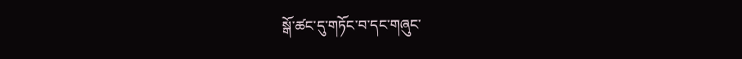སྒོ་ཚང་དུ་གཏོང་བ་དང་གཞུང་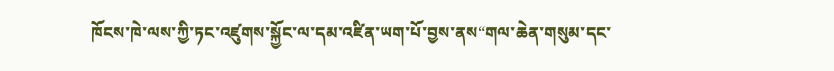ཁོངས་ཁེ་ལས་ཀྱི་ཏང་འཛུགས་སྐྱོང་ལ་དམ་འཛིན་ཡག་པོ་བྱས་ནས“གལ་ཆེན་གསུམ་དང་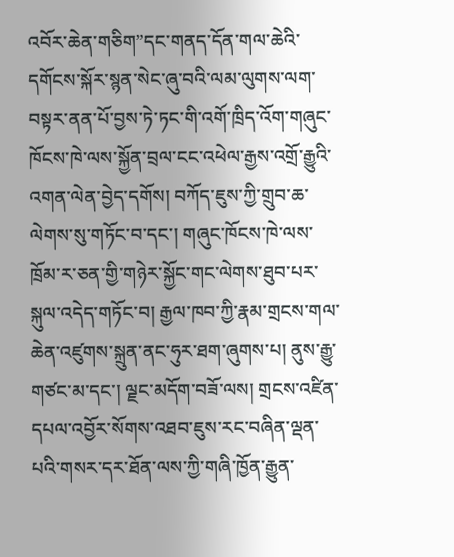འབོར་ཆེན་གཅིག”དང་གནད་དོན་གལ་ཆེའི་དགོངས་སྐོར་སྙན་སེང་ཞུ་བའི་ལམ་ལུགས་ལག་བསྟར་ནན་པོ་བྱས་ཏེ་ཏང་གི་འགོ་ཁྲིད་འོག་གཞུང་ཁོངས་ཁེ་ལས་སྐྱོན་བྲལ་ངང་འཕེལ་རྒྱས་འགྲོ་རྒྱུའི་འགན་ལེན་བྱེད་དགོས། བཀོད་ཇུས་ཀྱི་གྲུབ་ཆ་ལེགས་སུ་གཏོང་བ་དང་། གཞུང་ཁོངས་ཁེ་ལས་ཁྲོམ་ར་ཅན་གྱི་གཉེར་སྐྱོང་གང་ལེགས་ཐུབ་པར་སྐུལ་འདེད་གཏོང་བ། རྒྱལ་ཁབ་ཀྱི་རྣམ་གྲངས་གལ་ཆེན་འཛུགས་སྐྲུན་ནང་ཧུར་ཐག་ཞུགས་པ། ནུས་རྒྱུ་གཙང་མ་དང་། ལྗང་མདོག་བཟོ་ལས། གྲངས་འཛིན་དཔལ་འབྱོར་སོགས་འཐབ་ཇུས་རང་བཞིན་ལྡན་པའི་གསར་དར་ཐོན་ལས་ཀྱི་གཞི་ཁྱོན་རྒྱུན་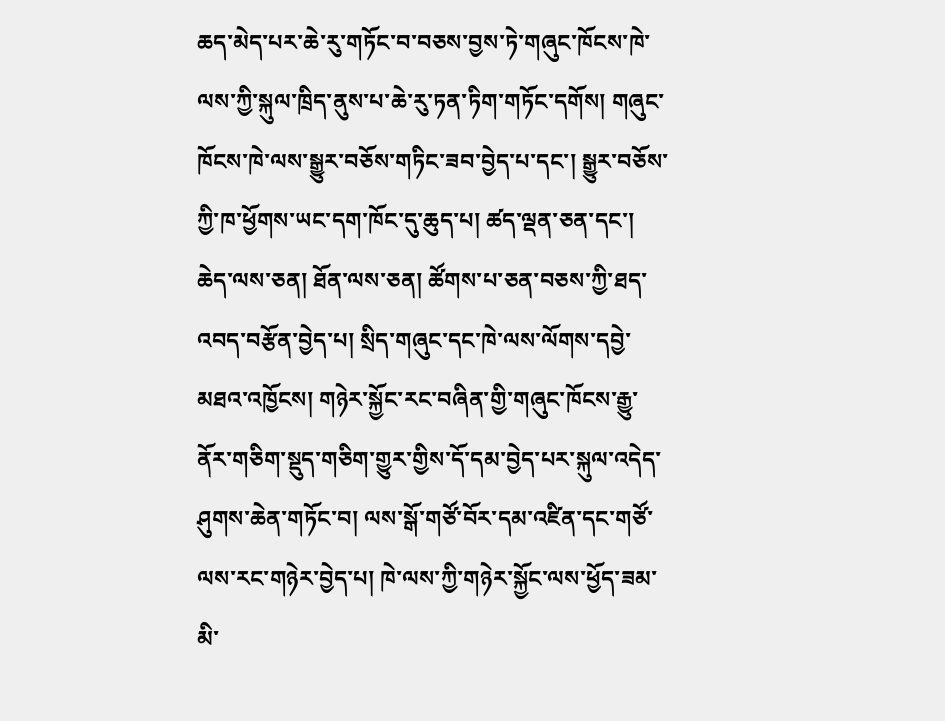ཆད་མེད་པར་ཆེ་རུ་གཏོང་བ་བཅས་བྱས་ཏེ་གཞུང་ཁོངས་ཁེ་ལས་ཀྱི་སྐུལ་ཁྲིད་ནུས་པ་ཆེ་རུ་ཏན་ཏིག་གཏོང་དགོས། གཞུང་ཁོངས་ཁེ་ལས་སྒྱུར་བཅོས་གཏིང་ཟབ་བྱེད་པ་དང་། སྒྱུར་བཅོས་ཀྱི་ཁ་ཕྱོགས་ཡང་དག་ཁོང་དུ་ཆུད་པ། ཚད་ལྡན་ཅན་དང་། ཆེད་ལས་ཅན། ཐོན་ལས་ཅན། ཚོགས་པ་ཅན་བཅས་ཀྱི་ཐད་འབད་བརྩོན་བྱེད་པ། སྲིད་གཞུང་དང་ཁེ་ལས་ལོགས་དབྱེ་མཐའ་འཁྱོངས། གཉེར་སྐྱོང་རང་བཞིན་གྱི་གཞུང་ཁོངས་རྒྱུ་ནོར་གཅིག་སྡུད་གཅིག་གྱུར་གྱིས་དོ་དམ་བྱེད་པར་སྐུལ་འདེད་ཤུགས་ཆེན་གཏོང་བ། ལས་སྒོ་གཙོ་བོར་དམ་འཛིན་དང་གཙོ་ལས་རང་གཉེར་བྱེད་པ། ཁེ་ལས་ཀྱི་གཉེར་སྐྱོང་ལས་ཕྱོད་ཟམ་མི་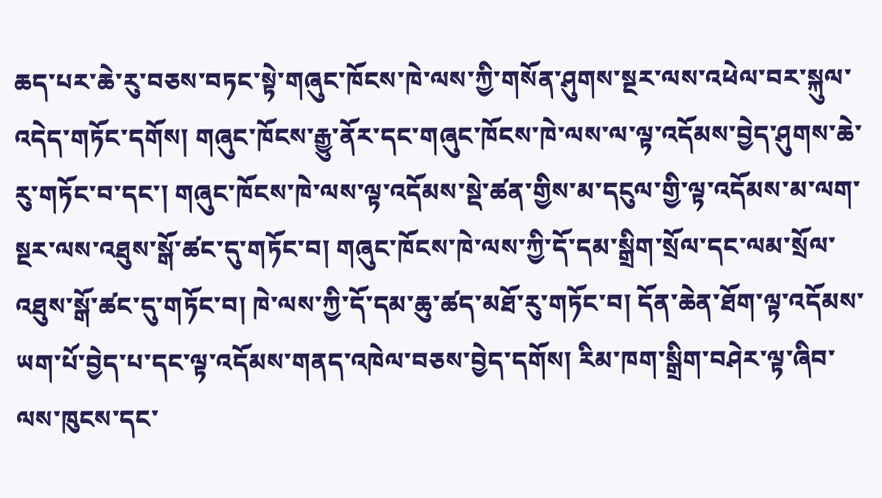ཆད་པར་ཆེ་རུ་བཅས་བཏང་སྟེ་གཞུང་ཁོངས་ཁེ་ལས་ཀྱི་གསོན་ཤུགས་སྔར་ལས་འཕེལ་བར་སྐུལ་འདེད་གཏོང་དགོས། གཞུང་ཁོངས་རྒྱུ་ནོར་དང་གཞུང་ཁོངས་ཁེ་ལས་ལ་ལྟ་འདོམས་བྱེད་ཤུགས་ཆེ་རུ་གཏོང་བ་དང་། གཞུང་ཁོངས་ཁེ་ལས་ལྟ་འདོམས་སྡེ་ཚན་གྱིས་མ་དངུལ་གྱི་ལྟ་འདོམས་མ་ལག་སྔར་ལས་འཐུས་སྒོ་ཚང་དུ་གཏོང་བ། གཞུང་ཁོངས་ཁེ་ལས་ཀྱི་དོ་དམ་སྒྲིག་སྲོལ་དང་ལམ་སྲོལ་འཐུས་སྒོ་ཚང་དུ་གཏོང་བ། ཁེ་ལས་ཀྱི་དོ་དམ་ཆུ་ཚད་མཐོ་རུ་གཏོང་བ། དོན་ཆེན་ཐོག་ལྟ་འདོམས་ཡག་པོ་བྱེད་པ་དང་ལྟ་འདོམས་གནད་འཁེལ་བཅས་བྱེད་དགོས། རིམ་ཁག་སྒྲིག་བཤེར་ལྟ་ཞིབ་ལས་ཁུངས་དང་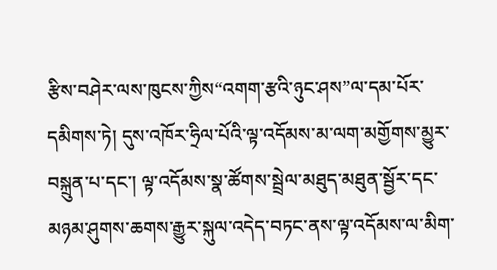རྩིས་བཤེར་ལས་ཁུངས་ཀྱིས“འགག་རྩའི་ཉུང་ཤས”ལ་དམ་པོར་དམིགས་ཏེ། དུས་འཁོར་ཧྲིལ་པོའི་ལྟ་འདོམས་མ་ལག་མགྱོགས་མྱུར་བསྐྲུན་པ་དང་། ལྟ་འདོམས་སྣ་ཚོགས་སྦྲེལ་མཐུད་མཐུན་སྦྱོར་དང་མཉམ་ཤུགས་ཆགས་རྒྱུར་སྐུལ་འདེད་བཏང་ནས་ལྟ་འདོམས་ལ་མིག་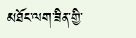མཐོང་ལག་ཟིན་གྱི་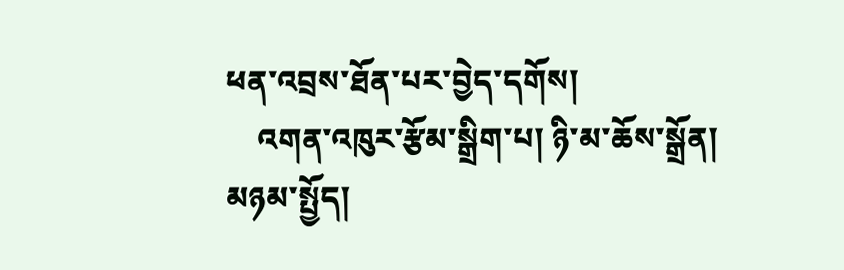ཕན་འབྲས་ཐོན་པར་བྱེད་དགོས།
    འགན་འཁུར་རྩོམ་སྒྲིག་པ། ཉི་མ་ཆོས་སྒྲོན།
མཉམ་སྤྱོད།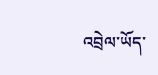འབྲེལ་ཡོད་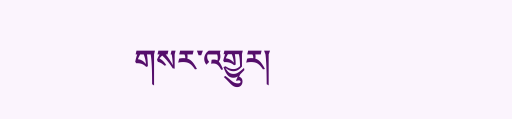གསར་འགྱུར།